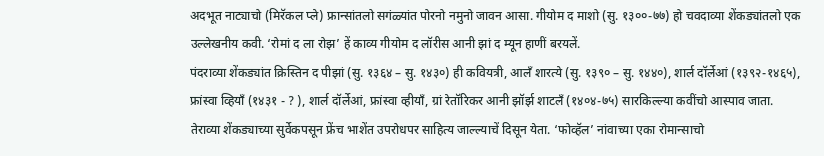अदभूत नाट्याचो (मिरॅकल प्ले) फ्रान्सांतलो सगंळ्यांत पोरनो नमुनो जावन आसा. गीयोम द माशो (सु. १३००-७७) हो चवदाव्या शेंकड्यांतलो एक उल्लेखनीय कवी. ‘रोमां द ला रोझ’ हें काव्य गीयोम द लॉरीस आनी झां द म्यून हाणीं बरयलें.
पंदराव्या शेंकड्यांत क्रिस्तिन द पीझां (सु. १३६४ – सु. १४३०) ही कवियत्री, आलँ शारत्ये (सु. १३९० – सु. १४४०), शार्ल दॉर्लेआं (१३९२-१४६५), फ्रांस्वा व्हियाँ (१४३१ - ? ), शार्ल दॉर्लेआं, फ्रांस्वा व्हीयाँ, ग्रां रेतॉरिकर आनी झॉर्झ शाटलँ (१४०४-७५) सारकिल्ल्या कवींचो आस्पाव जाता.
तेराव्या शेंकड्याच्या सुर्वेकपसून फ्रेंच भाशेंत उपरोधपर साहित्य जाल्ल्याचें दिसून येता. ‘फोव्हॅल’ नांवाच्या एका रोमान्साचो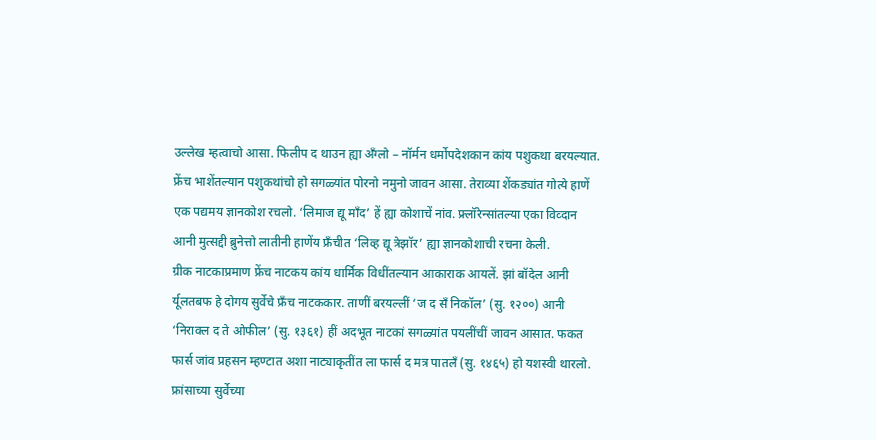उल्लेख म्हत्वाचो आसा. फिलीप द थाउन ह्या अँग्लो – नॉर्मन धर्मोपदेशकान कांय पशुकथा बरयल्यात. फ्रेंच भाशेंतल्यान पशुकथांचो हो सगळ्यांत पोरनो नमुनो जावन आसा. तेराव्या शेंकड्यांत गोत्ये हाणें एक पद्यमय ज्ञानकोश रचलो. ‘लिमाज द्यू माँद’ हें ह्या कोशाचें नांव. फ्र्लॉरेन्सांतल्या एका विव्दान आनी मुत्सद्दी ब्रुनेत्तो लातीनी हाणेंय फ्रँचीत ‘लिव्ह द्यू त्रेझॉर’ ह्या ज्ञानकोशाची रचना केली.
ग्रीक नाटकाप्रमाण फ्रेंच नाटकय कांय धार्मिक विधींतल्यान आकाराक आयलें. झां बॉदेल आनी र्यूलतबफ हे दोगय सुर्वेचे फ्रँच नाटककार. ताणीं बरयल्लीं ‘ज द सँ निकॉल’ (सु. १२००) आनी ‘निराक्ल द ते ओफील’ (सु. १३६१) हीं अदभूत नाटकां सगळ्यांत पयलींचीं जावन आसात. फकत फार्स जांव प्रहसन म्हण्टात अशा नाट्याकृतींत ला फार्स द मत्र पातलँ (सु. १४६५) हो यशस्वी थारलो.
फ्रांसाच्या सुर्वेच्या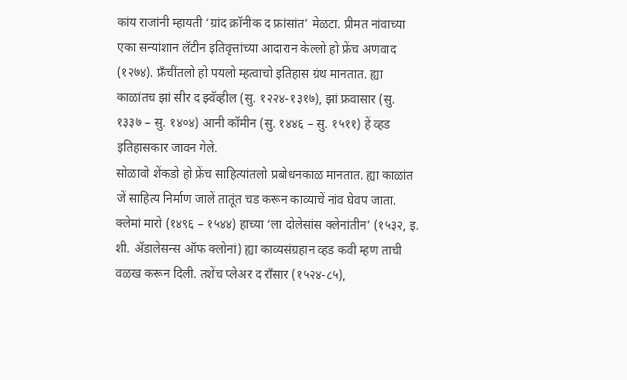कांय राजांनी म्हायती ‘ग्रांद क्रॉनीक द फ्रांसांत’ मेळटा. प्रीमत नांवाच्या एका सन्यांशान लॅटीन इतिवृत्तांच्या आदारान केल्लो हो फ्रेंच अणवाद (१२७४). फ्रँचींतलो हो पयलो म्हत्वाचो इतिहास ग्रंथ मानतात. ह्या काळांतच झां सीर द झ्वॅव्हील (सु. १२२४-१३१७), झां फ्रवासार (सु. १३३७ – सु. १४०४) आनी कॉमीन (सु. १४४६ – सु. १५११) हें व्हड इतिहासकार जावन गेले.
सोळावो शेंकडो हो फ्रेंच साहित्यांतलो प्रबोधनकाळ मानतात. ह्या काळांत जें साहित्य निर्माण जालें तातूंत चड करून काव्याचें नांव घेवप जाता. क्लेमां मारो (१४९६ – १५४४) हाच्या ‘ला दोलेसांस क्लेनांतीन’ (१५३२, इ. शी. ॲडालेसन्स ऑफ क्लोनां) ह्या काव्यसंग्रहान व्हड कवी म्हण ताची वळख करून दिली. तशेंच प्लेअर द राँसार (१५२४-८५),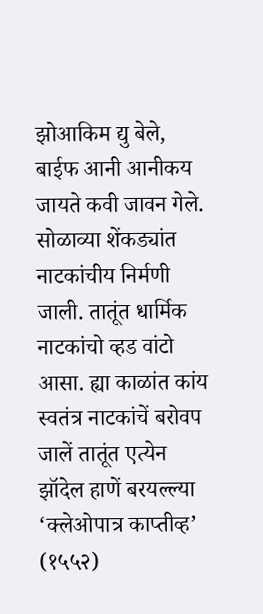झोआकिम द्यु बेले, बाईफ आनी आनीकय जायते कवी जावन गेले.
सोळाव्या शेंकड्यांत नाटकांचीय निर्मणी जाली. तातूंत धार्मिक नाटकांचो व्हड वांटो आसा. ह्या काळांत कांय स्वतंत्र नाटकांचें बरोवप जालें तातूंत एत्येन झॉदेल हाणें बरयल्ल्या ‘क्लेओपात्र काप्तीव्ह’ (१५५२)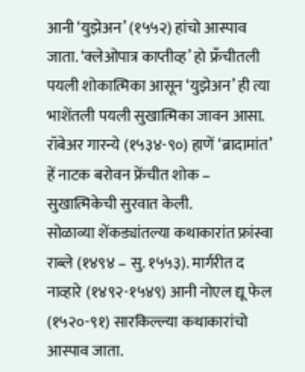आनी ‘युझेअन’ (१५५२) हांचो आस्पाव जाता. ‘क्लेओपात्र काप्तीव्ह’ हो फ्रँचीतली पयली शोकात्मिका आसून ‘युझेअन’ ही त्या भाशेंतली पयली सुखात्मिका जावन आसा. रॉबेअर गारन्ये (१५३४-९०) हाणें ‘ब्रादामांत’ हें नाटक बरोवन फ्रेंचीत शोक – सुखात्मिकेची सुरवात केली.
सोळाव्या शेंकड्यांतल्या कथाकारांत फ्रांस्वा राब्ले (१४९४ – सु. १५५३). मार्गरीत द नाव्हारे (१४९२-१५४९) आनी नोएल द्यू फेल (१५२०-९१) सारकिल्ल्या कथाकारांचो आस्पाव जाता.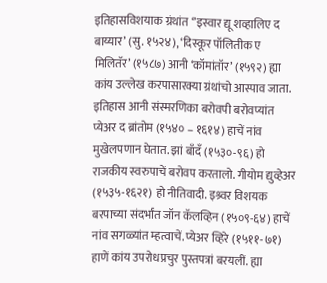इतिहासविशयाक ग्रंथांत ‘’इस्वार द्यू शव्हालिए द बाय्यार’ (सु. १५२४), ‘दिस्कूर पॉलितीक ए मिलितॅर’ (१५८७) आनी ‘कॉमांतॉर’ (१५९२) ह्या कांय उल्लेख करपासारक्या ग्रंथांचो आस्पाव जाता. इतिहास आनी संस्मरणिका बरोवपी बरोवप्यांत प्येअर द ब्रांतोम (१५४० – १६१४) हाचें नांव मुखेलपणान घेतात. झां बाँदँ (१५३०-९६) हो राजकीय स्वरुपाचें बरोवप करतालो. गीयोम द्युव्हेअर (१५३५-१६२१) हो नीतिवादी. इश्र्वर विशयक बरपाच्या संदर्भांत जॉन कॅलव्हिन (१५०९-६४) हाचें नांव सगळ्यांत म्हत्वाचें. प्येअर व्हिरे (१५११-७१) हाणें कांय उपरोधप्रचुर पुस्तपत्रां बरयलीं. ह्या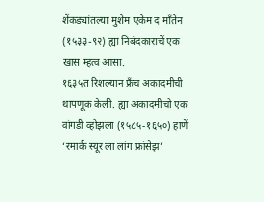शेंकड्यांतल्या मुशेम एकेम द माँतेन (१५३३-९२) ह्या निबंदकाराचें एक खास म्हत्व आसा.
१६३५त रिशल्यान फ्रँच अकादमीची थापणूक केली. ह्या अकादमीचो एक वांगडी व्होझला (१५८५-१६५०) हाणें ‘रमार्क स्यूर ला लांग फ्रांसेझ’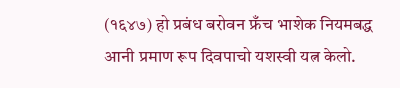(१६४७) हो प्रबंध बरोवन फ्रँच भाशेक नियमबद्ध आनी प्रमाण रूप दिवपाचो यशस्वी यत्न केलो.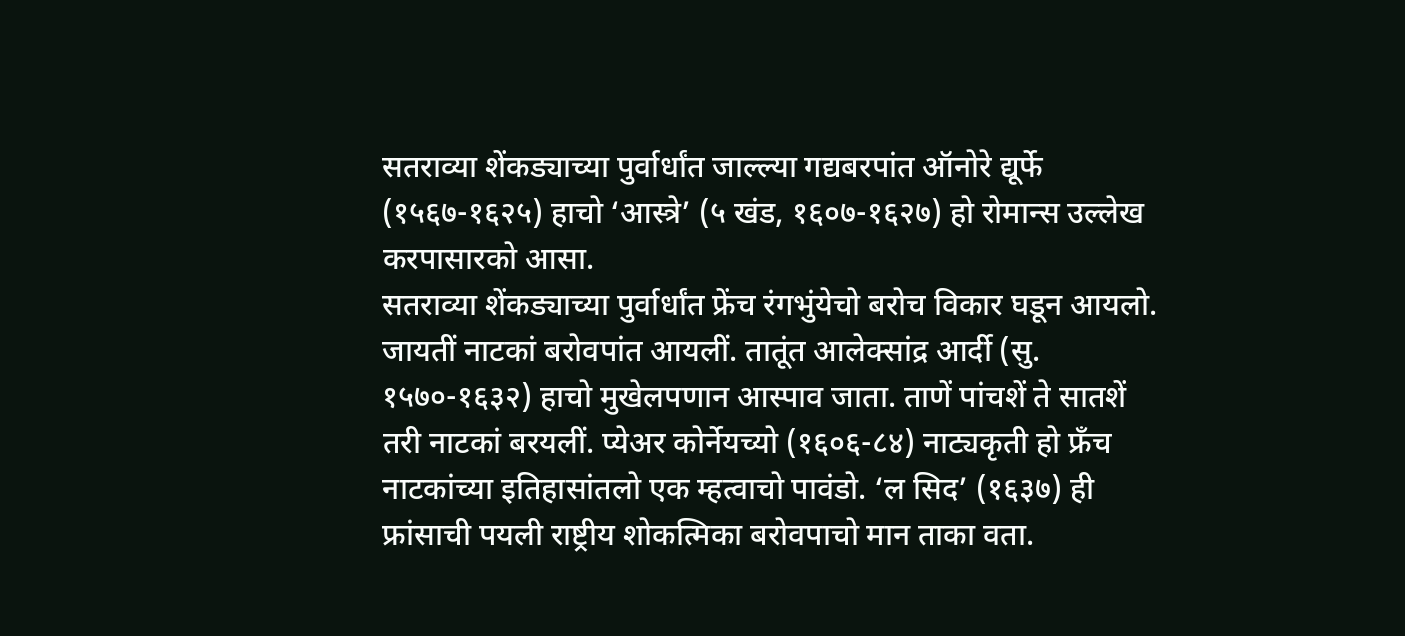सतराव्या शेंकड्याच्या पुर्वार्धांत जाल्ल्या गद्यबरपांत ऑनोरे द्यूर्फे (१५६७-१६२५) हाचो ‘आस्त्रे’ (५ खंड, १६०७-१६२७) हो रोमान्स उल्लेख करपासारको आसा.
सतराव्या शेंकड्याच्या पुर्वार्धांत फ्रेंच रंगभुंयेचो बरोच विकार घडून आयलो. जायतीं नाटकां बरोवपांत आयलीं. तातूंत आलेक्सांद्र आर्दी (सु. १५७०-१६३२) हाचो मुखेलपणान आस्पाव जाता. ताणें पांचशें ते सातशें तरी नाटकां बरयलीं. प्येअर कोर्नेयच्यो (१६०६-८४) नाट्यकृती हो फ्रँच नाटकांच्या इतिहासांतलो एक म्हत्वाचो पावंडो. ‘ल सिद’ (१६३७) ही फ्रांसाची पयली राष्ट्रीय शोकत्मिका बरोवपाचो मान ताका वता.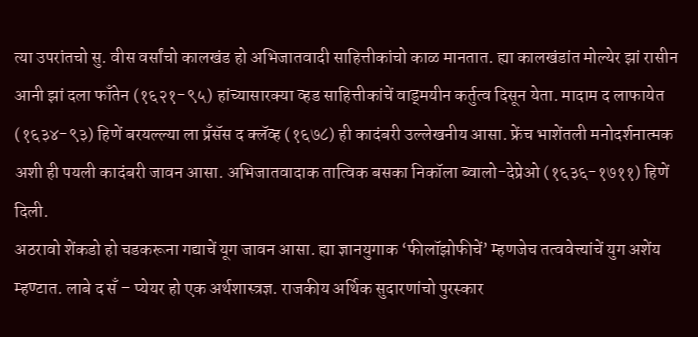त्या उपरांतचो सु. वीस वर्सांचो कालखंड हो अभिजातवादी साहित्तीकांचो काळ मानतात. ह्या कालखंडांत मोल्येर झां रासीन आनी झां दला फाँतेन (१६२१-९५) हांच्यासारक्या व्हड साहित्तीकांचें वाड्मयीन कर्तुत्व दिसून येता. मादाम द लाफायेत (१६३४-९३) हिणें बरयल्ल्या ला प्रँसॅस द क्लॅव्ह (१६७८) ही कादंबरी उल्लेखनीय आसा. फ्रेंच भाशेंतली मनोदर्शनात्मक अशी ही पयली कादंबरी जावन आसा. अभिजातवादाक तात्विक बसका निकॉला ब्वालो-देप्रेओ (१६३६-१७११) हिणें दिली.
अठरावो शेंकडो हो चडकरूना गद्याचें यूग जावन आसा. ह्या ज्ञानयुगाक ‘फीलॉझोफीचें’ म्हणजेच तत्ववेत्त्यांचें युग अशेंय म्हण्टात. लाबे द सँ – प्येयर हो एक अर्थशास्त्रज्ञ. राजकीय अर्थिक सुदारणांचो पुरस्कार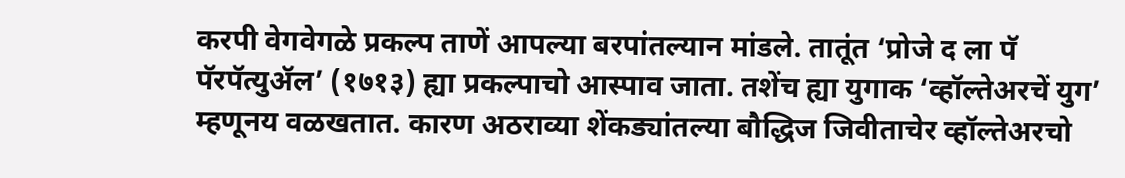करपी वेगवेगळे प्रकल्प ताणें आपल्या बरपांतल्यान मांडले. तातूंत ‘प्रोजे द ला पॅ पॅरपॅत्युॲल’ (१७१३) ह्या प्रकल्पाचो आस्पाव जाता. तशेंच ह्या युगाक ‘व्हॉल्तेअरचें युग’ म्हणूनय वळखतात. कारण अठराव्या शेंकड्यांतल्या बौद्धिज जिवीताचेर व्हॉल्तेअरचो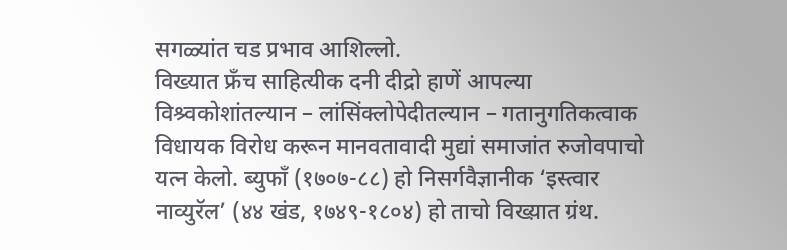सगळ्यांत चड प्रभाव आशिल्लो.
विख्यात फ्रँच साहित्यीक दनी दीद्रो हाणें आपल्या विश्र्वकोशांतल्यान – लांसिंक्लोपेदीतल्यान – गतानुगतिकत्वाक विधायक विरोध करून मानवतावादी मुद्यां समाजांत रुजोवपाचो यत्न केलो. ब्युफाँ (१७०७-८८) हो निसर्गवैज्ञानीक ‘इस्त्वार नाव्युरॅल’ (४४ खंड, १७४९-१८०४) हो ताचो विख्य़ात ग्रंथ.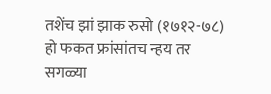तशेंच झां झाक रुसो (१७१२-७८) हो फकत फ्रांसांतच न्हय तर सगळ्या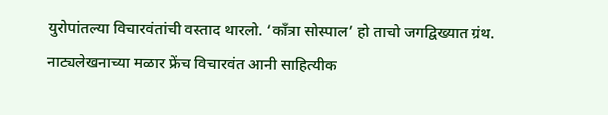युरोपांतल्या विचारवंतांची वस्ताद थारलो. ‘काँत्रा सोस्पाल’ हो ताचो जगद्विख्यात ग्रंथ.
नाट्यलेखनाच्या मळार फ्रेंच विचारवंत आनी साहित्यीक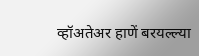व्हॉअतेअर हाणें बरयल्ल्या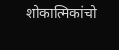शोकात्मिकांचो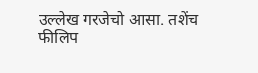उल्लेख गरजेचो आसा. तशेंच फीलिप